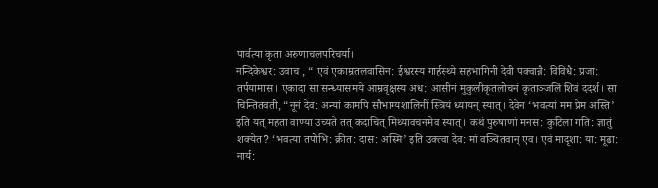पार्वत्या कृता अरुणाचलपरिचर्या।
नन्दिकेश्वर: उवाच , “ एवं एकाम्रतलवासिन: ईश्वरस्य गार्हस्थ्ये सहभागिनी देवी पक्वान्नै: विविधै: प्रजा: तर्पयामास। एकादा सा सन्ध्यासमये आम्रवृक्षस्य अध: आसीनं मुकुलीकृतलोचनं कृताञ्जलिं शिवं ददर्श। सा चिन्तितवती, “नूनं देव: अन्यां कामपि सौभाग्यशालिनीं स्त्रियं ध्यायन् स्यात्। देवेन ‘भवत्यां मम प्रेम अस्ति’ इति यत् महता वाण्या उच्यते तत् कदाचित् मिथ्यावचनमेव स्यात्। कथं पुरुषाणां मनस: कुटिला गति: ज्ञातुं शक्येत? ‘भवत्या तपोभि: क्रीत: दास: अस्मि’ इति उक्त्वा देव: मां वञ्चितवान् एव। एवं मादृशा: या: मूढा: नार्य: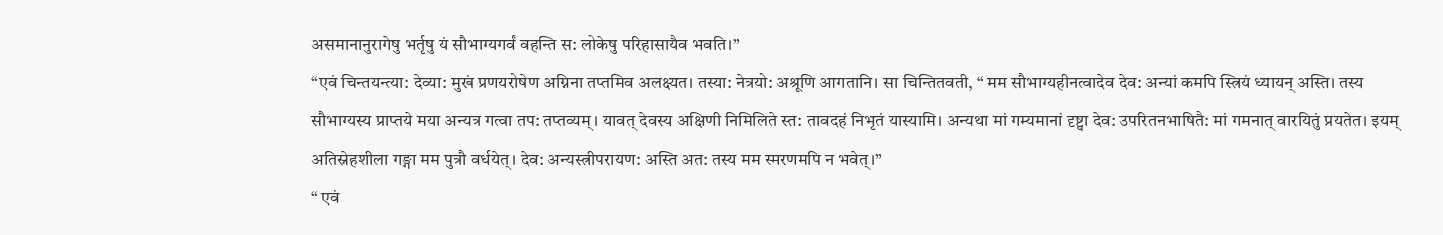असमानानुरागेषु भर्तृषु यं सौभाग्यगर्वं वहन्ति स: लोकेषु परिहासायैव भवति।”
“एवं चिन्तयन्त्या: देव्या: मुखं प्रणयरोषेण अग्निना तप्तमिव अलक्ष्यत। तस्या: नेत्रयो: अश्रूणि आगतानि। सा चिन्तितवती, “ मम सौभाग्यहीनत्वादेव देव: अन्यां कमपि स्त्रियं ध्यायन् अस्ति। तस्य सौभाग्यस्य प्राप्तये मया अन्यत्र गत्वा तप: तप्तव्यम्। यावत् देवस्य अक्षिणी निमिलिते स्त: तावदहं निभृतं यास्यामि। अन्यथा मां गम्यमानां दृष्ट्वा देव: उपरितनभाषितै: मां गमनात् वारयितुं प्रयतेत। इयम् अतिस्नेहशीला गङ्गा मम पुत्रौ वर्धयेत्। देव: अन्यस्त्रीपरायण: अस्ति अत: तस्य मम स्मरणमपि न भवेत्।”
“ एवं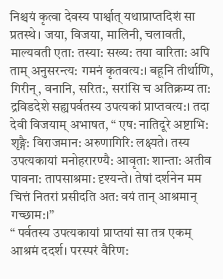निश्चयं कृत्वा देवस्य पार्श्वात् यथाप्राप्तदिशं सा प्रतस्थे। जया, विजया, मालिनी, चलावती, माल्यवती एता: तस्या: सख्य: तया वारिता: अपि ताम् अनुसरन्त्य: गमनं कृतवत्य:। बहूनि तीर्थाणि, गिरीन्, वनानि, सरित:, सरांसि च अतिक्रम्य ता: द्रविडदेशे सह्यपर्वतस्य उपत्यकां प्राप्तवत्य:। तदा देवी विजयाम् अभाषत, “ एष: नातिदूरे अष्टाभि: शृङ्गै: विराजमान: अरुणागिरि: लक्ष्यते। तस्य उपत्यकायां मनोहरारण्यै: आवृता: शान्ता: अतीव पावना: तापसाश्रमा: दृश्यन्ते। तेषां दर्शनेन मम चित्तं नितरां प्रसीदति अत: वयं तान् आश्रमान् गच्छाम:।”
“ पर्वतस्य उपत्यकायां प्राप्तयां सा तत्र एकम् आश्रमं ददर्श। परस्परं वैरिण: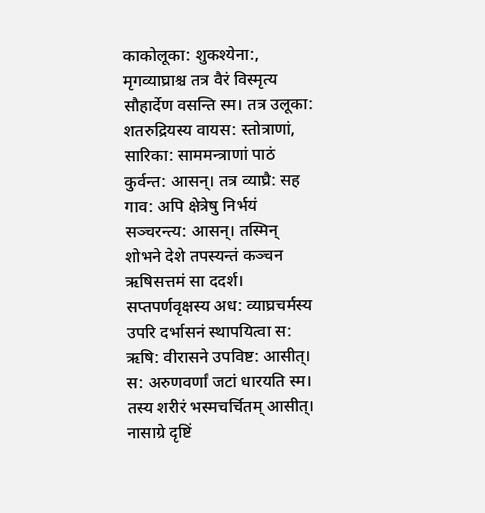काकोलूका: शुकश्येना:, मृगव्याघ्राश्च तत्र वैरं विस्मृत्य सौहार्देण वसन्ति स्म। तत्र उलूका: शतरुद्रियस्य वायस: स्तोत्राणां, सारिका: साममन्त्राणां पाठं कुर्वन्त: आसन्। तत्र व्याघ्रै: सह गाव: अपि क्षेत्रेषु निर्भयं सञ्चरन्त्य: आसन्। तस्मिन् शोभने देशे तपस्यन्तं कञ्चन ऋषिसत्तमं सा ददर्श। सप्तपर्णवृक्षस्य अध: व्याघ्रचर्मस्य उपरि दर्भासनं स्थापयित्वा स: ऋषि: वीरासने उपविष्ट: आसीत्। स: अरुणवर्णां जटां धारयति स्म। तस्य शरीरं भस्मचर्चितम् आसीत्। नासाग्रे दृष्टिं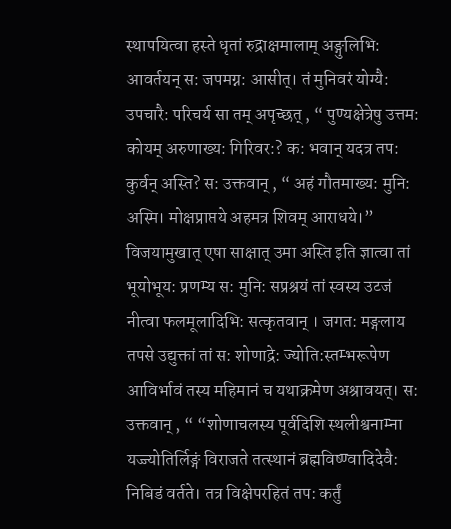स्थापयित्वा हस्ते धृतां रुद्राक्षमालाम् अङ्गुलिभि: आवर्तयन् स: जपमग्न: आसीत्। तं मुनिवरं योग्यै: उपचारै: परिचर्य सा तम् अपृच्छत् , “ पुण्यक्षेत्रेषु उत्तम: कोयम् अरुणाख्य: गिरिवर:? क: भवान् यदत्र तप: कुर्वन् अस्ति? स: उक्तवान् , “ अहं गौतमाख्य: मुनि: अस्मि। मोक्षप्राप्तये अहमत्र शिवम् आराधये।” विजयामुखात् एषा साक्षात् उमा अस्ति इति ज्ञात्वा तां भूयोभूय: प्रणम्य स: मुनि: सप्रश्रयं तां स्वस्य उटजं नीत्वा फलमूलादिभि: सत्कृतवान् । जगत: मङ्गलाय तपसे उद्युक्तां तां स: शोणाद्रे: ज्योति:स्तम्भरूपेण आविर्भावं तस्य महिमानं च यथाक्रमेण अश्रावयत्। स: उक्तवान् , “ “शोणाचलस्य पूर्वदिशि स्थलीश्वनाम्ना यज्ज्योतिर्लिङ्गं विराजते तत्स्थानं ब्रह्मविष्ण्वादिदेवै: निबिडं वर्तते। तत्र विक्षेपरहितं तप: कर्तुं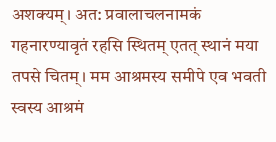अशक्यम्। अत: प्रवालाचलनामकं गहनारण्यावृतं रहसि स्थितम् एतत् स्थानं मया तपसे चितम्। मम आश्रमस्य समीपे एव भवती स्वस्य आश्रमं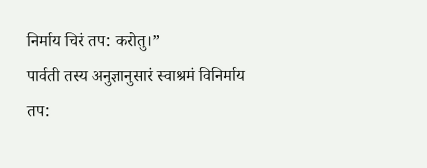निर्माय चिरं तप: करोतु।”
पार्वती तस्य अनुज्ञानुसारं स्वाश्रमं विनिर्माय तप: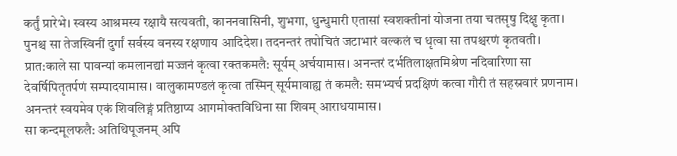कर्तुं प्रारेभे। स्वस्य आश्रमस्य रक्षायै सत्यवती, काननवासिनी, शुभगा, धुन्धुमारी एतासां स्वशक्तीनां योजना तया चतसृषु दिक्षु कृता। पुनश्च सा तेजस्विनीं दुर्गां सर्वस्य वनस्य रक्षणाय आदिदेश। तदनन्तरं तपोचितं जटाभारं वल्कलं च धृत्वा सा तपश्चरणं कृतवती। प्रात:काले सा पावन्यां कमलानद्यां मज्जनं कृत्वा रक्तकमलै: सूर्यम् अर्चयामास। अनन्तरं दर्भतिलाक्षतमिश्रेण नदिवारिणा सा देवर्षिपितृतर्पणं सम्पादयामास। वालुकामण्डलं कृत्वा तस्मिन् सूर्यमावाह्य तं कमलै: समभ्यर्च प्रदक्षिणं कत्वा गौरी तं सहस्रवारं प्रणनाम। अनन्तरं स्वयमेव एकं शिवलिङ्गं प्रतिष्ठाप्य आगमोक्तविधिना सा शिवम् आराधयामास।
सा कन्दमूलफलै: अतिथिपूजनम् अपि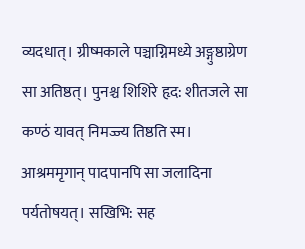व्यदधात्। ग्रीष्मकाले पञ्चाग्निमध्ये अङ्गुष्ठाग्रेण सा अतिष्ठत्। पुनश्च शिशिरे हृद: शीतजले सा कण्ठं यावत् निमज्ज्य तिष्ठति स्म। आश्रममृगान् पादपानपि सा जलादिना पर्यतोषयत्। सखिभि: सह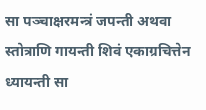सा पञ्चाक्षरमन्त्रं जपन्ती अथवा स्तोत्राणि गायन्ती शिवं एकाग्रचित्तेन ध्यायन्ती सा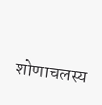शोणाचलस्य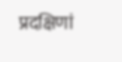प्रदक्षिणां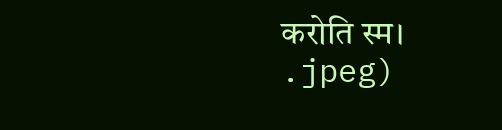करोति स्म।
.jpeg)